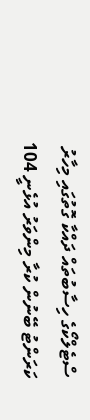ސްޓެލްކޯގެ ހިސާބުތައް ދައްކާ ގޮތުގައި މިހާރު ކަރަންޓު ބޭނުން ކުރާ މިންވަރު އުޅެނީ 104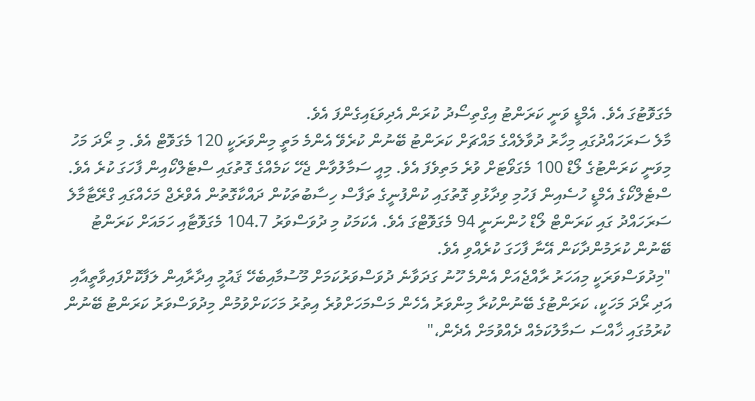މެގަވޮޓުގަ އެވެ. އެމްޑީ ވަނީ ކަރަންޓު އިގްތިސޯދު ކުރަން އެދިވަޑައިގެންފަ އެވެ.
މާލެ ސަރަހައްދުގައި މިހާރު ދުވާލެއްގެ މައްޗަށް ކަރަންޓު ބޭނުން ކުރެވޭ އެންމެ މަތީ މިންވަރަކީ 120 މެގަވޮޓް އެވެ. މި ރޯދަ މަހު މިވަނީ ކަރަންޓުގެ ލޯޑް 100 މެގަވޯޓަށް ވުރެ މަތިވެފަ އެވެ. މިއީ ސަމާލުވާން ޖެހޭ ކަމެއްގެ ގޮތުގައި ސްޓެލްކޯއިން ފާހަގަ ކުރެ އެވެ.
ސްޓެލްކޯގެ އެމްޑީ ހުސެއިން ފަހުމި ވިދާޅުވި ގޮތުގައި ކުންފުނީގެ ތަފާސް ހިސާބުތަކުން ދައްކާގޮތުން އެވްރެޖް މަހެއްގައި ގްރޭޓާމާލެ ސަރަހައްދު ގައި ކަރަންޓް ލޯޑް ހުންނަނީ 94 މެގަވޮޓްގަ އެވެ. އެކަމަކު މި ދުވަސްވަރު 104.7 މެގަވޮޓާއި ހަމައަށް ކަރަންޓު ބޭނުން ކުރަމުންދާކަން އޭނާ ފާހަގަ ކުރެއްވި އެވެ.
"މިދުވަސްވަރަކީ މިއަހަރު ރާއްޖެއަށް އެންމެ ހޫނު ގަދަވާނެ ދުވަސްވަރުކަމަށް މޫސުމާއިބެހޭ ޤައުމީ އިދާރާއިން ލަފާކޮށްފައިވާތީއާއި އަދި ރޯދަ މަހަކީ، ކަރަންޓުގެ ބޭނުންކުރާ މިންވަރު އެހެން މަސްމަހަށްވުރެ އިތުރު މަހަކަށްވުމުން މިދުވަސްވަރު ކަރަންޓު ބޭނުން ކުރުމުގައި ޚާއްސަ ސަމާލުކަމެއް ދެއްވުމަށް އެދެން،"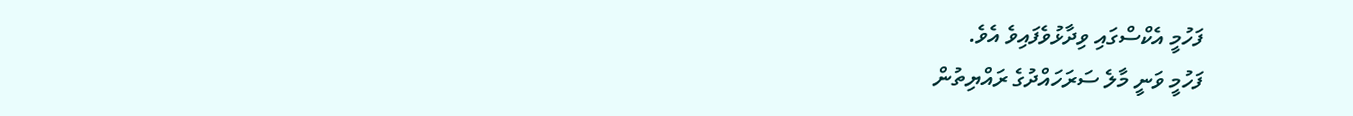ފަހުމީ އެކްސްގައި ވިދާޅުވެފައިވެ އެވެ.
ފަހުމީ ވަނީ މާލެ ސަރަހައްދުގެ ރައްޔިތުން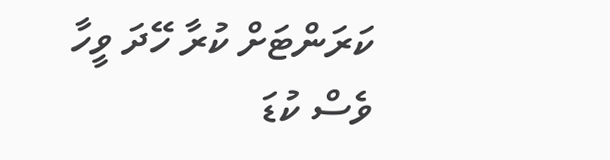ކަރަންޓަށް ކުރާ ހޭދަ ވީހާ ވެސް ކުޑަ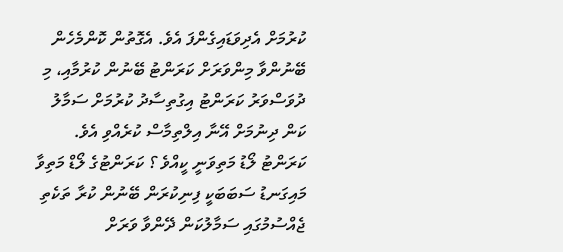ކުރުމަށް އެދިވަޑައިގެންފަ އެވެ. އެގޮތުން ކޮންމެހެން ބޭނުންވާ މިންވަރަށް ކަރަންޓު ބޭނުން ކުރުމާއި، މި ދުވަސްވަރު ކަރަންޓު އިގުތިސާދު ކުރުމަށް ސަމާލު ކަން ދިނުމަށް އޭނާ އިލްތިމާސް ކުރެއްވި އެވެ.
ކަރަންޓު ލޯޑު މަތިވަނީ ކީއްވެ ؟ ކަރަންޓުގެ ލޯޑް މަތިވާ މައިގަނޑު ސަބަބަކީ ފިނިކުރަން ބޭނުން ކުރާ ތަކެތި ޖެއްސުމުގައި ސަމާލުކަން ދޭންވާ ވަރަށް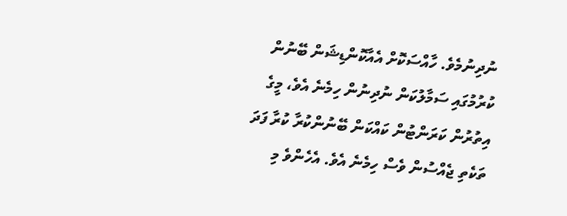ނުދިނުމެވެ. ހާއްސަކޮށް އެއާކޮންޑިޝަން ބޭނުން ކުރުމުގައި ސަމާލުކަން ނުދިނުން ހިމެނެ އެވެ، މީގެ އިތުރުން ކަރަންޓުން ކައްކަން ބޭނުންކުރާ ކުރާ ފަދަ ތަކެތި ޖެއްސުން ވެސް ހިމެނެ އެވެ. އެހެންވެ މި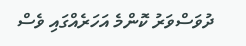ދުވަސްވަރު ކޮންމެ އަހަރެއްގައި ވެސް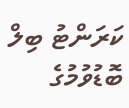ކަރަންޓު ބިލް ބޮޑުވުމުގެ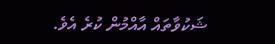ޝަކުވާތައް އާއްމުން ކުރެ އެވެ.